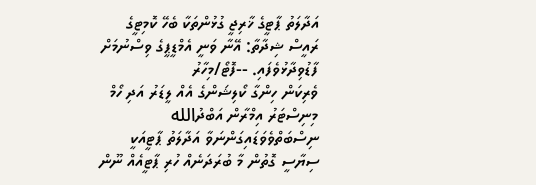އަދާލަތު ޕާޓީގެ ޚާރިޖީ ގުޅުންތަކާ ބެހޭ ކޮމިޓީގެ ރައީސް ޝިދާތާ: އޭނާ ވަނީ އެމްޑީޕީގެ ވިސްނުމަށް ފާޑުވިދާޅުވެފައި. --ފޮޓޯ/މިހާރު
ވެރިކަން ހިންގާ ކޯލިޝަންގެ އެއް ލީޑަރު އަދި ހޯމް މިނިސްޓަރު އިމްރާން އަބްދުالله ނިސްބަތްވެވަޑައިގަންނަވާ އަދާލަތު ޕާޓީއަކީ ސިޔާސީ ގޮތުން މާ ބުރަދަނެއް ހުރި ޕާޓީއެއް ނޫން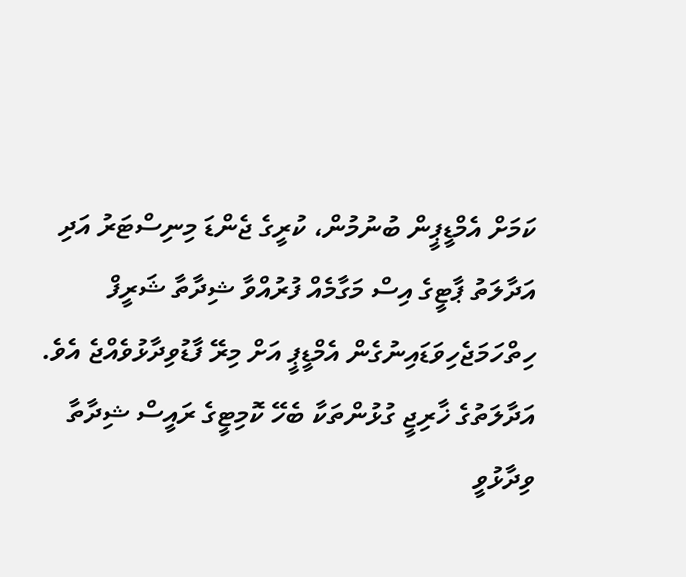ކަމަށް އެމްޑީޕީން ބުނުމުން، ކުރީގެ ޖެންޑަ މިނިސްޓަރު އަދި އަދާލަތު ޕާޓީގެ އިސް މަގާމެއް ފުރުއްވާ ޝިދާތާ ޝަރީފް ހިތްހަމަޖެހިވަޑައިނުގެން އެމްޑީޕީ އަށް މިރޭ ފާޑުވިދާޅުވެއްޖެ އެވެ.
އަދާލަތުގެ ޚާރިޖީ ގުޅުންތަކާ ބެހޭ ކޮމިޓީގެ ރައީސް ޝިދާތާ ވިދާޅުވީ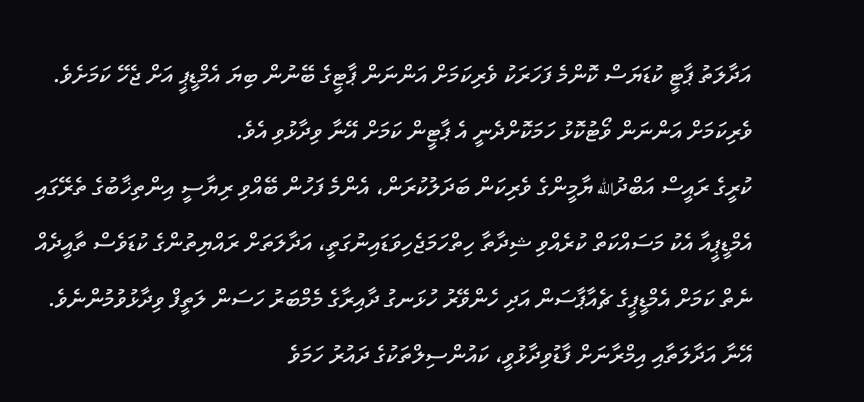އަދާލަތު ޕާޓީ ކުޑަޔަސް ކޮންމެ ފަހަރަކު ވެރިކަމަށް އަންނަން ޕާޓީގެ ބޭނުން ބިޔަ އެމްޑީޕީ އަށް ޖެހޭ ކަމަށެވެ. ވެރިކަމަށް އަންނަން ވޯޓުކޮޅު ހަމަކޮށްދެނީ އެ ޕާޓީން ކަމަށް އޭނާ ވިދާޅުވި އެވެ.
ކުރީގެ ރައީސް އަބްދުالله ޔާމީންގެ ވެރިކަން ބަދަލުކުރަން، އެންމެ ފަހުން ބޭއްވި ރިޔާސީ އިންތިޚާބުގެ ތެރޭގައި އެމްޑީޕީއާ އެކު މަސައްކަތް ކުރެއްވި ޝިދާތާ ހިތްހަމަޖެހިވަޑައިނުގަތީ، އަދާލަތަށް ރައްޔިތުންގެ ކުޑަވެސް ތާއީދެއް ނެތް ކަމަށް އެމްޑީޕީގެ ޗެއާޕާސަން އަދި ހެންވޭރު ހުޅަނގު ދާއިރާގެ މެމްބަރު ހަސަން ލަތީފް ވިދާޅުވުމުންނެވެ.
އޭނާ އަދާލަތާއި އިމްރާނަށް ފާޑުވިދާޅުވީ، ކައުންސިލްތަކުގެ ދައުރު ހަމަވެ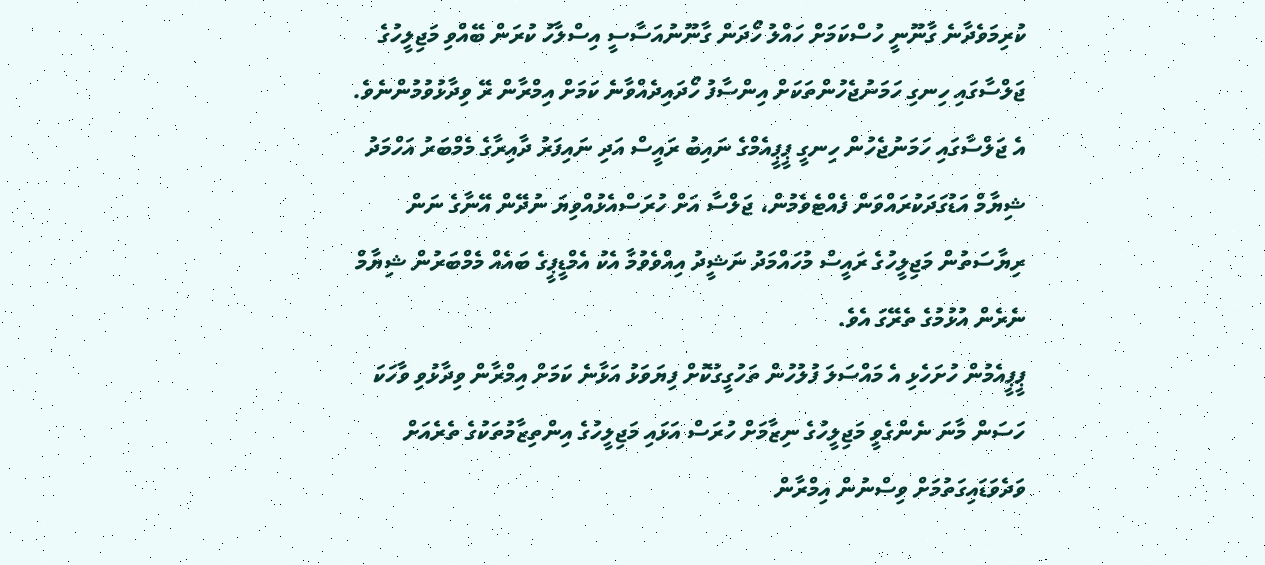ކުރިމަވެދާނެ ގާނޫނީ ހުސްކަމަށް ހައްލު ހޯދަން ގާނޫނުއަސާސީ އިސްލާހު ކުރަން ބޭއްވި މަޖިލީހުގެ ޖަލްސާގައި ހިނގި ހަމަނުޖެހުންތަކަށް އިންސާފު ހޯދައިދެއްވާނެ ކަމަށް އިމްރާން ރޭ ވިދާޅުވުމުންނެވެ. އެ ޖަލްސާގައި ހަމަނުޖެހުން ހިނގީ ޕީޕީއެމްގެ ނައިބު ރައީސް އަދި ނައިފަރު ދާއިރާގެ މެމްބަރު އަހްމަދު ޝިޔާމް އަޑުގަދަކުރައްވަން ފެއްޓެވެމުން، ޖަލްސާ އަށް ހުރަސްއެޅުއްވިޔަ ނުދޭން އޭނާގެ ނަން ރިޔާސަތުން މަޖިލީހުގެ ރައީސް މުހައްމަދު ނަޝީދު އިއްވެވުމާ އެކު އެމްޑީޕީގެ ބައެއް މެމްބަރުން ޝިޔާމް ނެރެން އުޅުމުގެ ތެރޭގަ އެވެ.
ޕީޕީއެމުން ހުށަހެޅި އެ މައްސަލަ ފުލުހުން ތަހުގީގުކޮށް ފިޔަވަޅު އަޅާނެ ކަމަށް އިމްރާން ވިދާޅުވި ވާހަކަ ހަސަން މާނަ ނެންގެވީ މަޖިލީހުގެ ނިޒާމަށް ހުރަސް އަޅައި މަޖިލީހުގެ އިންތިޒާމުތަކުގެ ތެރެއަށް ވަދެވަޑައިގަތުމަށް ވިސްނުން އިމްރާން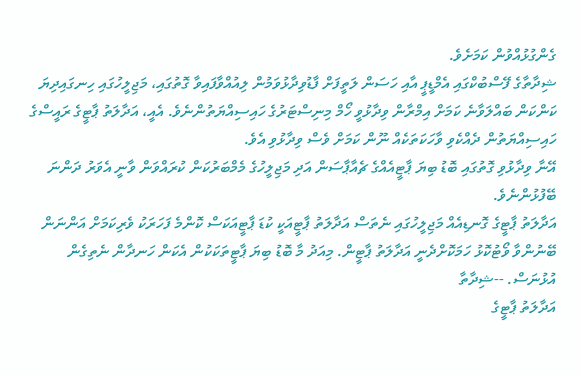ގެންގުޅުއްވުން ކަމަށެވެ.
ޝިދާތާގެ ފޭސްބުކްގައި އެމްޑީޕީ އާއި ހަސަން ލަތީފަށް ފާޑުވިދާޅުވަމުން ލިއުއްވާފައިވާ ގޮތުގައި، މަޖިލީހުގައި ހިނގައިދިޔަ ކަންކަން ބައްލަވާނެ ކަމަށް އިމްރާން ވިދާޅުވީ ހޯމް މިނިސްޓަރުގެ ހައިސިއްޔަތުންނެވެ. އެއީ، އަދާލަތު ޕާޓީގެ ރައީސްގެ ހައިސިއްޔަތުން ދެއްކެވި ވާހަކަތަކެއް ނޫން ކަމަށް ވެސް ވިދާޅުވި އެވެ.
އޭނާ ވިދާޅުވި ގޮތުގައި ބޮޑު ބިޔަ ޕާޓީއެއްގެ ޗެއާޕާސަން އަދި މަޖިލީހުގެ މެމްބަރުކަން ކުރައްވަން ވާނީ އެވަރު ދަންނަ ބޭފުޅުންނެވެ.
އަދާލަތު ޕާޓީގެ ގޮނޑިއެއް މަޖިލީހުގައި ނެތަސް އަދާލަތު ޕާޓީއަކީ ކުޑަ ޕާޓީއަކަސް ކޮންމެ ފަހަރަކު ވެރިކަމަށް އަންނަން ބޭނުންވާ ވޯޓުކޮޅު ހަމަކޮށްދެނީ އަދާލަތު ޕާޓީން. މިއަދު މާ ބޮޑު ބިޔަ ޕާޓީތަކަކުން އެކަން ހަނދާން ނެތިގެން އުޅުނަސް. --ޝިދާތާ
އަދާލަތު ޕާޓީގެ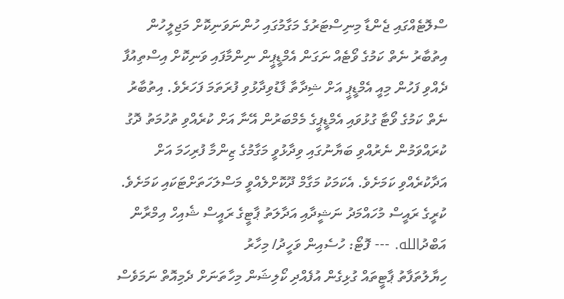ސްލޮޓެއްގައި ޖެންޑާ މިނިސްޓަރުގެ މަގާމުގައި ހުންނަވަނިކޮށް މަޖިލީހުން އިތުބާރު ނެތް ކަމުގެ ވޯޓެއް ނަގަން އެމްޑީޕީން ނިންމާފައި ވަނިކޮށް އިސްތިއުފާ ދެއްވި ފަހުން މިއީ އެމްޑީޕީ އަށް ޝިދާތާ ފާޑުވިދާޅުވި ފުރަތަމަ ފަހަރެވެ. އިތުބާރު ނެތް ކަމުގެ ވޯޓާ ގުޅުވައި އެމްޑީޕީގެ މެމްބަރުން އޭނާ އަށް ކުރެއްވި ތުހުމަތު ދޮގު ކުރައްވަމުން ނެރުއްވި ބަޔާނުގައި ވިދާޅުވީ މަގާމުގެ ޒިންމާ ފުރިހަމަ އަށް އަދާކުރެއްވި ކަމަށެވެ. އެކަމަކު މަގާމް ދޫކޮށްލެއްވީ މަސްލަހަތަށްޓަކައި ކަމަށެވެ.
ކުރީގެ ރައީސް މުހައްމަދު ނަޝީދާއި އަދާލަތު ޕާޓީގެ ރައީސް ޝެއިހް އިމްރާން އަބްދުالله. --- ފޮޓޯ: ހުސެއިން ވަހީދު/ މިހާރު
ހިޔާލުތަފާތު ޕާޓީތައް ގުޅިގެން އުފެއްދި ކޯލިޝަން މިހާތަނަށް ދެމިއޮތް ނަމަވެސް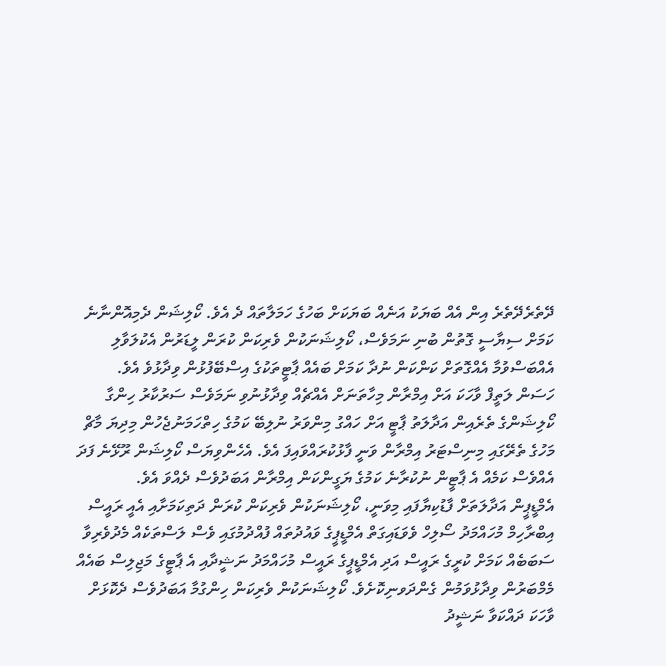ދޭތެރެދޭތެރެ އިން އެއް ބަޔަކު އަނެއް ބަޔަކަށް ބަހުގެ ހަމަލާތައް ދެ އެވެ. ކޯލިޝަން ދެމިއޮންނާނެ ކަމަށް ސިޔާސީ ގޮތުން ބުނި ނަމަވެސް، ކޯލިޝަނަކުން ވެރިކަން ކުރަން ލީޑަރުން އެކުލަވާލި އެއްބަސްވުމާ އެއްގޮތަށް ކަންކަން ނުދާ ކަމަށް ބައެއް ޕާޓީތަކުގެ އިސްބޭފުޅުން ވިދާޅުވެ އެވެ.
ހަސަން ލަތީފް ވާހަކަ އަށް އިމްރާން މިހާތަނަށް އެއްޗެއް ވިދާޅުނުވި ނަމަވެސް ސަރުކާރު ހިންގާ ކޯލިޝަންގެ ތެރެއިން އަދާލަތު ޕާޓީ އަށް ހައްގު މިންވަރު ނުލިބޭ ކަމުގެ ހިތްހަމަނުޖެހުން މިދިޔަ މާޗް މަހުގެ ތެރޭގައި މިނިސްޓަރު އިމްރާން ވަނީ ފާޅުކުރައްވައިފަ އެވެ. އެހެންވިޔަސް ކޯލިޝަން ރޫޅޭނެ ފަދަ އެއްވެސް ކަމެއް އެ ޕާޓީން ނުކުރާނެ ކަމުގެ ޔަގީންކަން އިމްރާން އަބަދުވެސް ދެއްވަ އެވެ.
އެމްޑީޕީން އަދާލަތަށް ފާޑުކިޔާފައި މިވަނީ، ކޯލިޝަނަކުން ވެރިކަން ކުރަން ދަތިކަމަށާއި އެއީ ރައީސް އިބްރާހިމް މުހައްމަދު ސޯލިހް ވެވަޑައިގަތް އެމްޑީޕީގެ ވައުދުތައް ފުއްދުމުގައި ވެސް ލަސްތަކެއް މެދުވެރިވާ ސަބަބެއް ކަމަށް ކުރީގެ ރައީސް އަދި އެމްޑީޕީގެ ރައީސް މުހައްމަދު ނަޝީދާއި އެ ޕާޓީގެ މަޖިލިސް ބައެއް މެމްބަރުން ވިދާޅުވަމުން ގެންދަވނިކޮށެވެ. ކޯލިޝަނަކުން ވެރިކަން ހިންގުމާ އަބަދުވެސް ދެކޮޅަށް ވާހަކަ ދައްކަވާ ނަޝީދު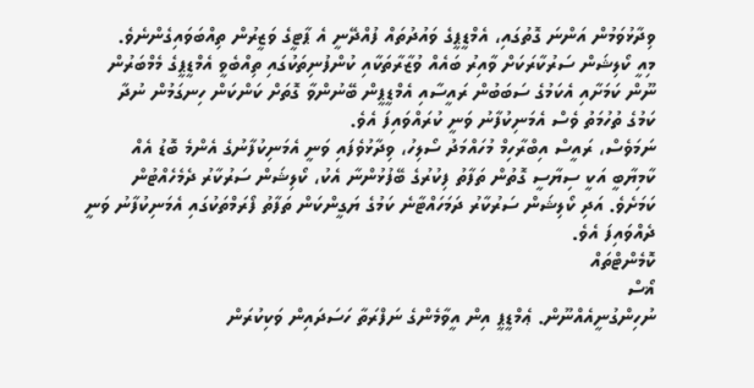ވިދާޅުވަމުން އަންނަ ގޮތުގައި، އެމްޑީޕީގެ ވައުދުތައް ފުއްދޭނީ އެ ޕާޓީގެ ވަޒީރުން ތިއްބަވައިގެންނެވެ.
މިއީ ކޯލިޝަން ސަރުކާރަކަށް ވާއިރު ބައެއް ވުޒާރާތަކާއި ކުންފުނިތަކުގައި ތިއްބެވީ އެމްޑީޕީގެ މެމްބަރުން ނޫން ކަމަށާއި އެކަމުގެ ސަބަބުން ރައީސާއި އެމްޑީޕީން ބޭނުންވާ ގޮތަށް ކަންކަން ހިނގަމުން ނުދާ ކަމުގެ ތުހުމަތު ވެސް އެމަނިކުފާނު ވަނީ ކުރައްވައިފަ އެވެ.
ނަމަވެސް، ރައީސް އިބްރާހިމް މުހައްމަދު ސޯލިހު، ވިދާޅުވެފައި ވަނީ އެމަނިކުފާނުގެ އެންމެ ބޮޑު އެއް ކާމިޔާބީ އަކީ ސިޔާސީ ގޮތުން ތަފާތު ފިކުރުގެ ބޭފުޅުންނާ އެކު، ކޯލިޝަން ސަރުކާރު ދެމެހެއްޓުން ކަމަށެވެ. އަދި ކޯލިޝަން ސަރުކާރު ދަމަހައްޓާނެ ކަމުގެ ޔަގީންކަން ތަފާތު ފޯރަމްތަކުގައި އެމަނިކުފާނު ވަނީ ދެއްވައިފަ އެވެ.
ކޮމެންޓްތައް
ޣޯސް
ނުހިންގުނީއެއްނޫން. ޢެމްޑީޕީ އިން އީވާމެންގެ ނަފްރަތާ ހަސަދައިން ވަކިކުރަން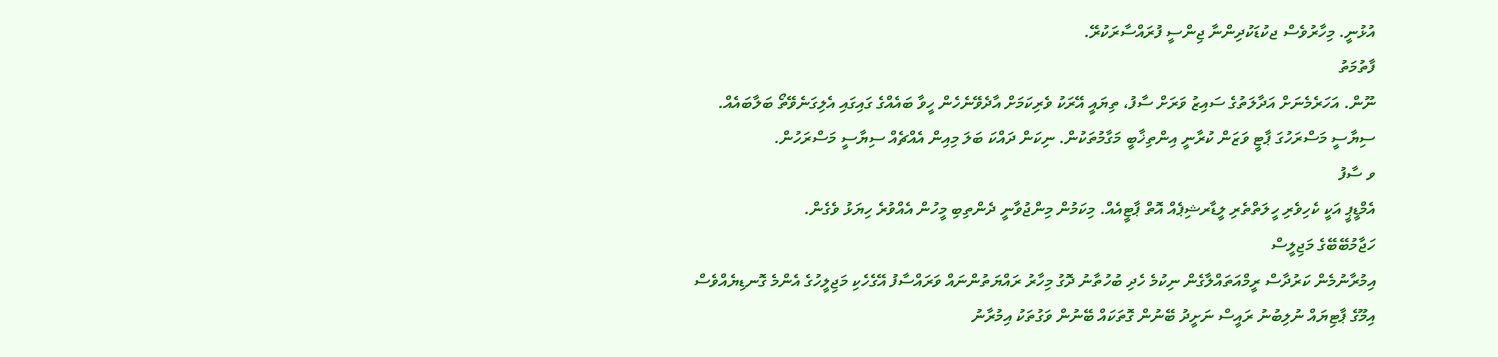އުޅުނީ. މިހާރުވެސް ޖކުޑަކުދިންނާ ޖިންސީ ފުރައްސާރަކުރޭ.
ފާތުމަތު
ނޫން. އަހަރެމެނަށް އަދާލަތުގެ ސައިޒު ވަރަށް ސާފު، ތިޔައީ އޭރަކު ވެރިކަމަށް އާދެވޭނެހެން ހީވާ ބައެއްގެ ގައިގައި އެލިގަނެވޭތޯ ބަލާބައެއް. ސިޔާސީ މަސްރަހުގަ ޕާޓީ ވަޒަން ކުރާނީ އިންތިޚާބީ މަގާމުތަކުން. ނިކަން ދައްކަ ބަލަ މިއިން އެއްޗެއް ސިޔާސީ މަސްރަހުން.
ވ ސާފު
އެމްޑީޕީ އަކީ ކެހިވެރި ހީލަތްތެރި ލީޑާރޝިޕެއް އޮތް ޕާޓީއެއް. މިކަމުން މިންޖުވާނީ ދެންތިބި މީހުން އެއްވުރެ ހިޔަޅު ވެގެން.
ހަޖާމުބޭބޭގެ މަޖިލީސް
އިމުރާނުމެން ކަރުދާސް ރީމްއަތައްލާގެން ނިކުމެ ހެދި ބުހުތާނު ދޮގު މިހާރު ރައްޔަތުންނައް ވަރައްސާފު އޭގެހެކި މަޖިލީހުގެ އެންމެ ގޮނޑިޔެއްވެސް އިމޫގެ ޕާޓިޔައް ނުލިބުނު ރައީސް ނަށީދު ބޭނުން ގޮތަކައް ބޭނުން ވަގުތަކު އިމުރާނު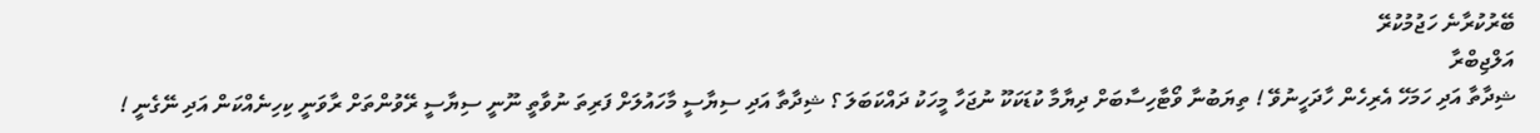ބޭރުކުރާނެ ހަޖުމުކުރޭ
އަލްޖިބްރާ
ޝިދާތާ އަދި ހަމަހޭ އެރިހެން ހާދަހީނުވޭ ! ތިޔަބުނާ ވޯޓާހިސާބަށް ދިޔާމާ ކުޑަކަކޫ ނުޖަހާ މީހަކު ދައްކަބަލަ ؟ ޝިދާތާ އަދި ސިޔާސީ މާހައުލަށް ފަރިތަ ނުވާތީ ނޫނީ ސިޔާސީ ރޭވުންތަށް ރާވަނީ ކިހިނެއްކަން އަދި ނޭގެނީ !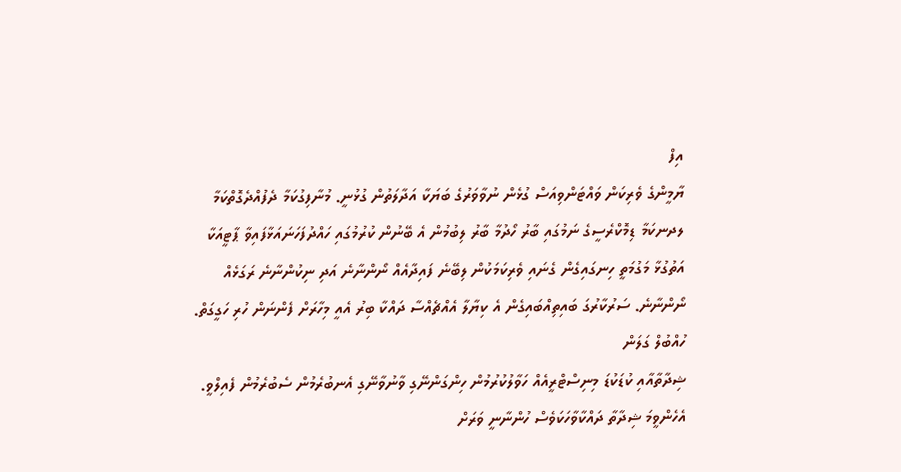އިފް
ޔާމީންގެ ވެރިކަން ވައްޓަންވިއަސް ގުޅެން ނުވާވަރުގެ ބަޔަކާ އަދާލަތުން ގުޅުނީ. މުނާފިގުކަމާ ދެފުއްދެގޮތްކަމާ ލދނކަމާ ޑިމޮކްރެސީގެ ނަމުގައި ބާރު ހޯދުމާ ބާރު ލިބުމުން އެ ބޭނުން ކުރުމުގައި ހައްދުފަހަނައަޅާފައިވާ ޕާޓީއަކާ އަތުގުޅާ މަގުމަތީ ހިނގައިގެން ގެނައި ވެރިކަމަކުން ލިބޭނެ ފައިދާއެއް ނޯންނާނެ އަދި ނިކުންނާނެ ރަގަޅެއް ނޯންނާނެ. ސަރުކާރުގަ ބައިތިއްބައިގެން އެ ކިޔާލާ އެއްޗެއްސާ ދައްކާ ބިރު އެއީ މިހާރަށް ފެންނަން ހުރި ހަގީގަތް.
ހުއްބުލް ގަލަން
ޝިދާތާއާއި ކުޑަކުޑަ މިނިސްޓްރީއެއް ހަވާލުކުރުމުން ހިންގަންނޭގި ވާނުވާނޭގި އެނބުރެމުން ސެބުރެމުން ފެއިލްވީ. އެހެންވީމަ ޝިދާތާ ދައްކާވާހަކަވެސް ހުންނާނީ ވަރަށް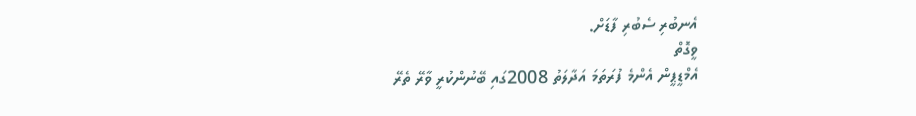އެނބުރި ސެބުރި ފާޑަށް.
ވީގޮތް
އެމްޑީޕީން އެންމެ ފުރަތަމަ އަދާލަތު 2008ގައި ބޭނުންކުރީ ވާރޭ ތެރޭ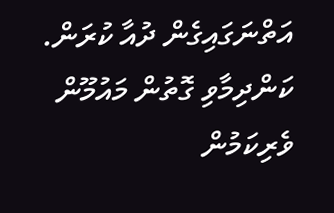އަތްނަގައިގެން ދުއާ ކުރަން. ކަންދިމާވި ގޮތުން މައުމޫން ވެރިކަމުން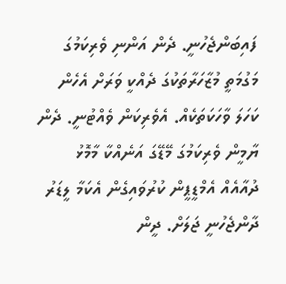ފައިބަންޖެހުނީ. ދެން އަންނި ވެރިކަމުގަ މަގުމަތީ މުޒާހަރާތަކުގަ ދެއްކީ ވަރަށް އެހެން ކަހަލަ ވާހަކަތަކެއް. އެވެރިކަން ވެއްޓުނީ. ދެން ޔާމީން ވެރިކަމުގަ މޭޑޭގަ އަނެއްކާ މާމޮޅު ދުއާއެއް އެމްޑީޕީން ކުރުވައިގެން އެކަމާ ލީޑަރު ދާންޖެހުނީ ޖަލަށް. ދީން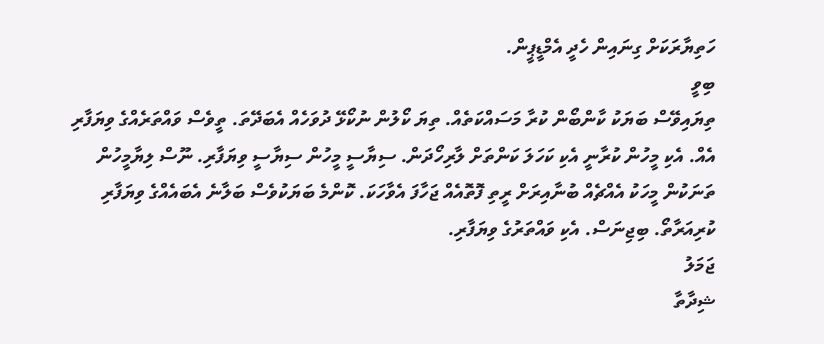ހަތިޔާރަކަށް ގިނައިން ހެދީ އެމްޑީޕީން.
ބިވީ
ތިޔައިވޭސް ބަޔަކު ކާންބޯން ކުރާ މަސައްކަތެއް. ތިޔަ ކޯލުން ނުކޯޅޭ ދުވަހެއް އެބަދޭތަ. ތީވެސް ވައްތަރެއްގެ ވިޔަފާރި އެއް. އެކި މީހުން ކުރާނީ އެކި ކަހަލަ ކަންތަށް ލާރިހޯދަން. ސިޔާސީ މީހުން ސިޔާސީ ވިޔަފާރި. ނޫސް ލިޔާމީހުން ތަނަކުން މީހަކު އެއްޗެއް ބުނާއިރަށް ރީތި ފޮތޮއެއް ޖަހާފަ އެވާހަކަ. ކޮންމެ ބަޔަކުވެސް ބަލާނެ އެބައެއްގެ ވިޔަފާރި ކުރިއަރާތޯ. ބިޖިނަސް. އެކި ވައްތަރުގެ ވިޔަފާރި.
ޖަމަލު
ޝިދާތާ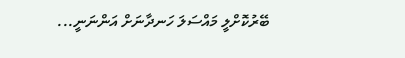ބޭރުކޮށްލީ މައްސަލަ ހަނދާނަށް އަންނަނީ...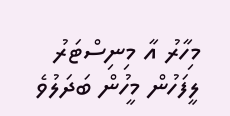މިހާރު އާ މިނިސްޓަރު ލީފަހުން މީހުން ބަދަލުވެ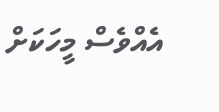އެއްވެސް މީހަކަށް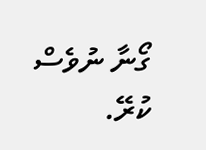ގޯނާ ނުވެސް ކުރޭ.